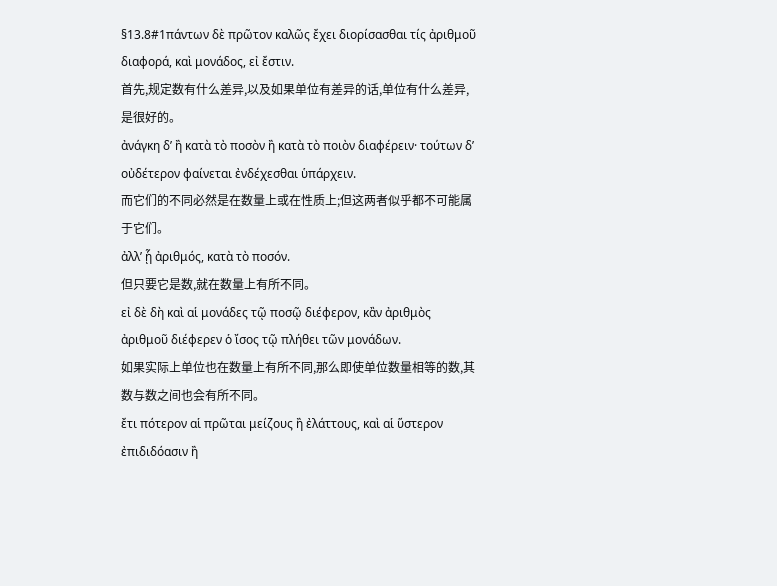§13.8#1πάντων δὲ πρῶτον καλῶς ἔχει διορίσασθαι τίς ἀριθμοῦ διαφορά, καὶ μονάδος, εἰ ἔστιν.
首先,规定数有什么差异,以及如果单位有差异的话,单位有什么差异,是很好的。
ἀνάγκη δʼ ἢ κατὰ τὸ ποσὸν ἢ κατὰ τὸ ποιὸν διαφέρειν· τούτων δʼ οὐδέτερον φαίνεται ἐνδέχεσθαι ὑπάρχειν.
而它们的不同必然是在数量上或在性质上;但这两者似乎都不可能属于它们。
ἀλλʼ ᾗ ἀριθμός, κατὰ τὸ ποσόν.
但只要它是数,就在数量上有所不同。
εἰ δὲ δὴ καὶ αἱ μονάδες τῷ ποσῷ διέφερον, κἂν ἀριθμὸς ἀριθμοῦ διέφερεν ὁ ἴσος τῷ πλήθει τῶν μονάδων.
如果实际上单位也在数量上有所不同,那么即使单位数量相等的数,其数与数之间也会有所不同。
ἔτι πότερον αἱ πρῶται μείζους ἢ ἐλάττους, καὶ αἱ ὕστερον ἐπιδιδόασιν ἢ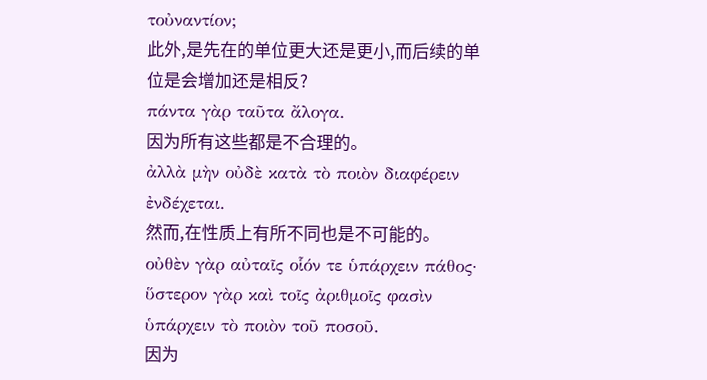τοὐναντίον;
此外,是先在的单位更大还是更小,而后续的单位是会增加还是相反?
πάντα γὰρ ταῦτα ἄλογα.
因为所有这些都是不合理的。
ἀλλὰ μὴν οὐδὲ κατὰ τὸ ποιὸν διαφέρειν ἐνδέχεται.
然而,在性质上有所不同也是不可能的。
οὐθὲν γὰρ αὐταῖς οἷόν τε ὑπάρχειν πάθος· ὕστερον γὰρ καὶ τοῖς ἀριθμοῖς φασὶν ὑπάρχειν τὸ ποιὸν τοῦ ποσοῦ.
因为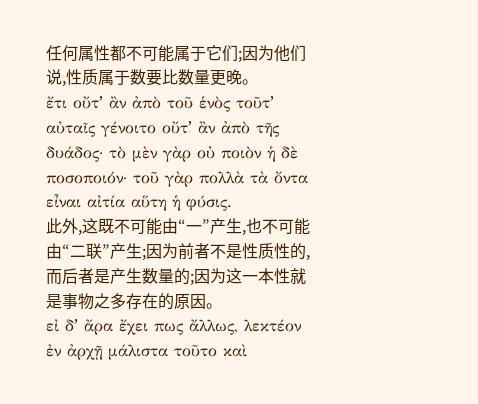任何属性都不可能属于它们;因为他们说,性质属于数要比数量更晚。
ἔτι οὔτʼ ἂν ἀπὸ τοῦ ἑνὸς τοῦτʼ αὐταῖς γένοιτο οὔτʼ ἂν ἀπὸ τῆς δυάδος· τὸ μὲν γὰρ οὐ ποιὸν ἡ δὲ ποσοποιόν· τοῦ γὰρ πολλὰ τὰ ὄντα εἶναι αἰτία αὕτη ἡ φύσις.
此外,这既不可能由“一”产生,也不可能由“二联”产生;因为前者不是性质性的,而后者是产生数量的;因为这一本性就是事物之多存在的原因。
εἰ δʼ ἄρα ἔχει πως ἄλλως, λεκτέον ἐν ἀρχῇ μάλιστα τοῦτο καὶ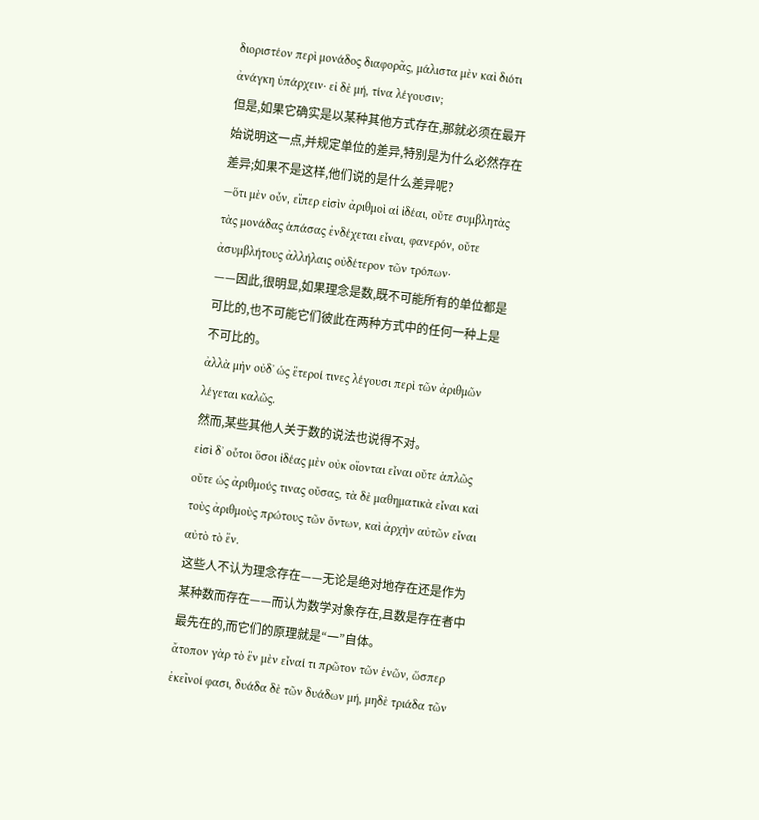διοριστέον περὶ μονάδος διαφορᾶς, μάλιστα μὲν καὶ διότι ἀνάγκη ὑπάρχειν· εἰ δὲ μή, τίνα λέγουσιν;
但是,如果它确实是以某种其他方式存在,那就必须在最开始说明这一点,并规定单位的差异,特别是为什么必然存在差异;如果不是这样,他们说的是什么差异呢?
—ὅτι μὲν οὖν, εἴπερ εἰσὶν ἀριθμοὶ αἱ ἰδέαι, οὔτε συμβλητὰς τὰς μονάδας ἁπάσας ἐνδέχεται εἶναι, φανερόν, οὔτε ἀσυμβλήτους ἀλλήλαις οὐδέτερον τῶν τρόπων·
——因此,很明显,如果理念是数,既不可能所有的单位都是可比的,也不可能它们彼此在两种方式中的任何一种上是不可比的。
ἀλλὰ μὴν οὐδʼ ὡς ἕτεροί τινες λέγουσι περὶ τῶν ἀριθμῶν λέγεται καλῶς.
然而,某些其他人关于数的说法也说得不对。
εἰσὶ δʼ οὗτοι ὅσοι ἰδέας μὲν οὐκ οἴονται εἶναι οὔτε ἁπλῶς οὔτε ὡς ἀριθμούς τινας οὔσας, τὰ δὲ μαθηματικὰ εἶναι καὶ τοὺς ἀριθμοὺς πρώτους τῶν ὄντων, καὶ ἀρχὴν αὐτῶν εἶναι αὐτὸ τὸ ἕν.
这些人不认为理念存在——无论是绝对地存在还是作为某种数而存在——而认为数学对象存在,且数是存在者中最先在的,而它们的原理就是“一”自体。
ἄτοπον γὰρ τὸ ἓν μὲν εἶναί τι πρῶτον τῶν ἑνῶν, ὥσπερ ἐκεῖνοί φασι, δυάδα δὲ τῶν δυάδων μή, μηδὲ τριάδα τῶν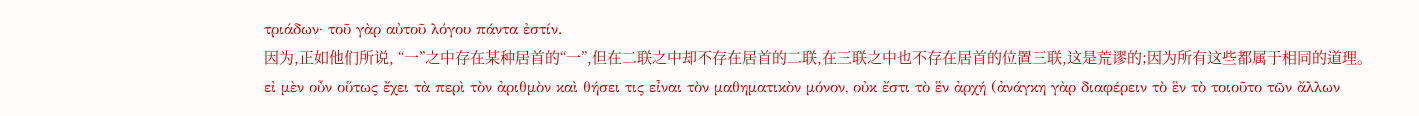τριάδων· τοῦ γὰρ αὐτοῦ λόγου πάντα ἐστίν.
因为,正如他们所说, “一”之中存在某种居首的“一”,但在二联之中却不存在居首的二联,在三联之中也不存在居首的位置三联,这是荒谬的;因为所有这些都属于相同的道理。
εἰ μὲν οὖν οὕτως ἔχει τὰ περὶ τὸν ἀριθμὸν καὶ θήσει τις εἶναι τὸν μαθηματικὸν μόνον, οὐκ ἔστι τὸ ἓν ἀρχή (ἀνάγκη γὰρ διαφέρειν τὸ ἓν τὸ τοιοῦτο τῶν ἄλλων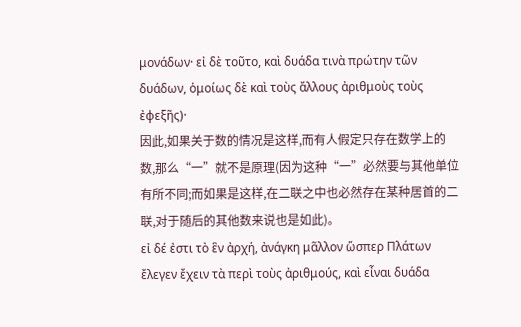μονάδων· εἰ δὲ τοῦτο, καὶ δυάδα τινὰ πρώτην τῶν δυάδων, ὁμοίως δὲ καὶ τοὺς ἄλλους ἀριθμοὺς τοὺς ἐφεξῆς)·
因此,如果关于数的情况是这样,而有人假定只存在数学上的数,那么“一”就不是原理(因为这种“一”必然要与其他单位有所不同;而如果是这样,在二联之中也必然存在某种居首的二联,对于随后的其他数来说也是如此)。
εἰ δέ ἐστι τὸ ἓν ἀρχή, ἀνάγκη μᾶλλον ὥσπερ Πλάτων ἔλεγεν ἔχειν τὰ περὶ τοὺς ἀριθμούς, καὶ εἶναι δυάδα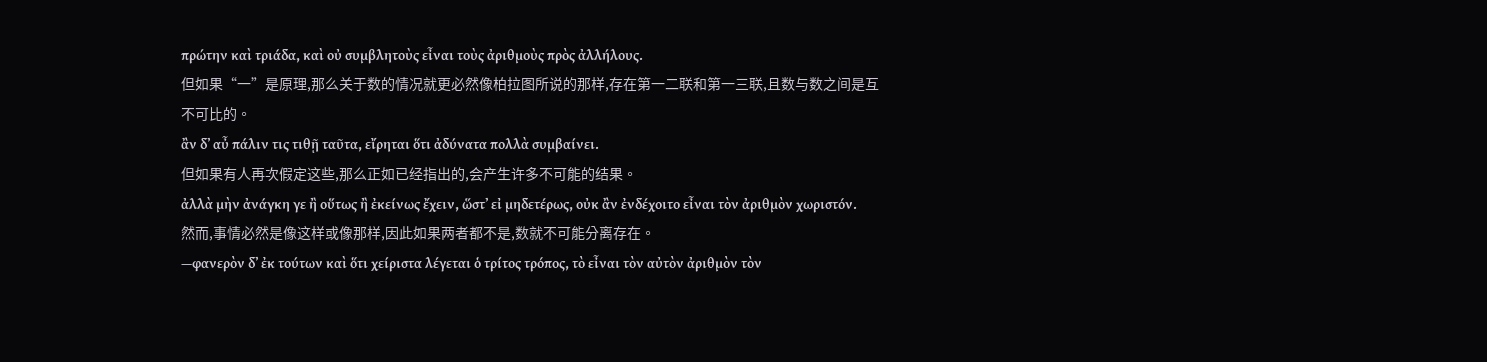πρώτην καὶ τριάδα, καὶ οὐ συμβλητοὺς εἶναι τοὺς ἀριθμοὺς πρὸς ἀλλήλους.
但如果“一”是原理,那么关于数的情况就更必然像柏拉图所说的那样,存在第一二联和第一三联,且数与数之间是互不可比的。
ἂν δʼ αὖ πάλιν τις τιθῇ ταῦτα, εἴρηται ὅτι ἀδύνατα πολλὰ συμβαίνει.
但如果有人再次假定这些,那么正如已经指出的,会产生许多不可能的结果。
ἀλλὰ μὴν ἀνάγκη γε ἢ οὕτως ἢ ἐκείνως ἔχειν, ὥστʼ εἰ μηδετέρως, οὐκ ἂν ἐνδέχοιτο εἶναι τὸν ἀριθμὸν χωριστόν.
然而,事情必然是像这样或像那样,因此如果两者都不是,数就不可能分离存在。
—φανερὸν δʼ ἐκ τούτων καὶ ὅτι χείριστα λέγεται ὁ τρίτος τρόπος, τὸ εἶναι τὸν αὐτὸν ἀριθμὸν τὸν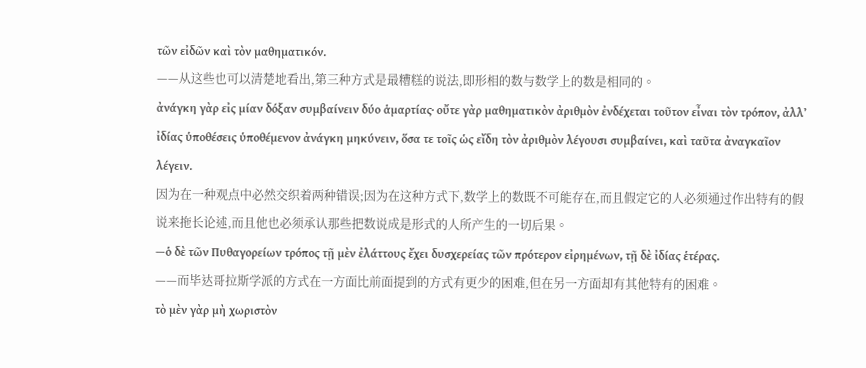τῶν εἰδῶν καὶ τὸν μαθηματικόν.
——从这些也可以清楚地看出,第三种方式是最糟糕的说法,即形相的数与数学上的数是相同的。
ἀνάγκη γὰρ εἰς μίαν δόξαν συμβαίνειν δύο ἁμαρτίας· οὔτε γὰρ μαθηματικὸν ἀριθμὸν ἐνδέχεται τοῦτον εἶναι τὸν τρόπον, ἀλλʼ ἰδίας ὑποθέσεις ὑποθέμενον ἀνάγκη μηκύνειν, ὅσα τε τοῖς ὡς εἴδη τὸν ἀριθμὸν λέγουσι συμβαίνει, καὶ ταῦτα ἀναγκαῖον λέγειν.
因为在一种观点中必然交织着两种错误;因为在这种方式下,数学上的数既不可能存在,而且假定它的人必须通过作出特有的假说来拖长论述,而且他也必须承认那些把数说成是形式的人所产生的一切后果。
—ὁ δὲ τῶν Πυθαγορείων τρόπος τῇ μὲν ἐλάττους ἔχει δυσχερείας τῶν πρότερον εἰρημένων, τῇ δὲ ἰδίας ἑτέρας.
——而毕达哥拉斯学派的方式在一方面比前面提到的方式有更少的困难,但在另一方面却有其他特有的困难。
τὸ μὲν γὰρ μὴ χωριστὸν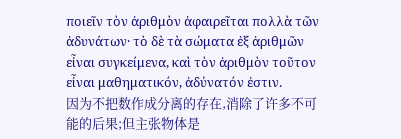ποιεῖν τὸν ἀριθμὸν ἀφαιρεῖται πολλὰ τῶν ἀδυνάτων· τὸ δὲ τὰ σώματα ἐξ ἀριθμῶν εἶναι συγκείμενα, καὶ τὸν ἀριθμὸν τοῦτον εἶναι μαθηματικόν, ἀδύνατόν ἐστιν.
因为不把数作成分离的存在,消除了许多不可能的后果;但主张物体是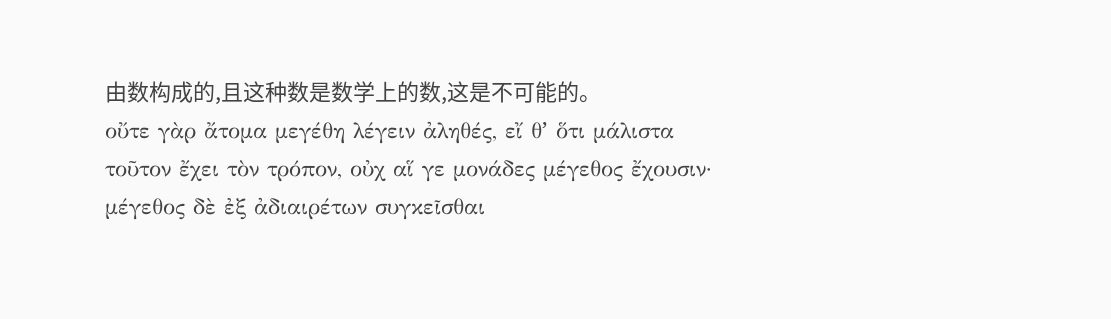由数构成的,且这种数是数学上的数,这是不可能的。
οὔτε γὰρ ἄτομα μεγέθη λέγειν ἀληθές, εἴ θʼ ὅτι μάλιστα τοῦτον ἔχει τὸν τρόπον, οὐχ αἵ γε μονάδες μέγεθος ἔχουσιν· μέγεθος δὲ ἐξ ἀδιαιρέτων συγκεῖσθαι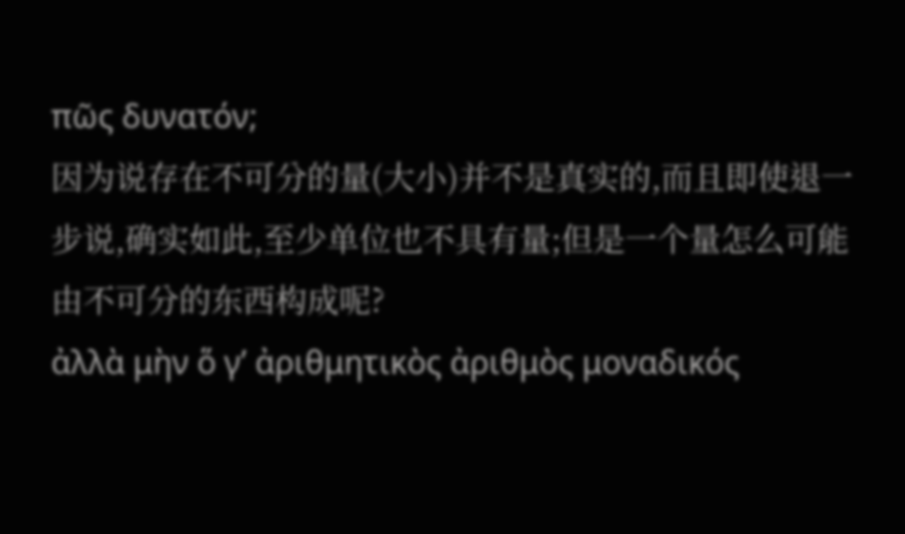πῶς δυνατόν;
因为说存在不可分的量(大小)并不是真实的,而且即使退一步说,确实如此,至少单位也不具有量;但是一个量怎么可能由不可分的东西构成呢?
ἀλλὰ μὴν ὅ γʼ ἀριθμητικὸς ἀριθμὸς μοναδικός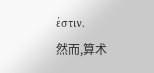ἐστιν.
然而,算术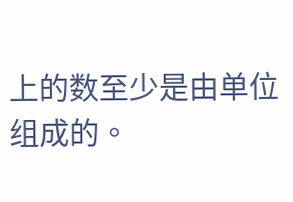上的数至少是由单位组成的。